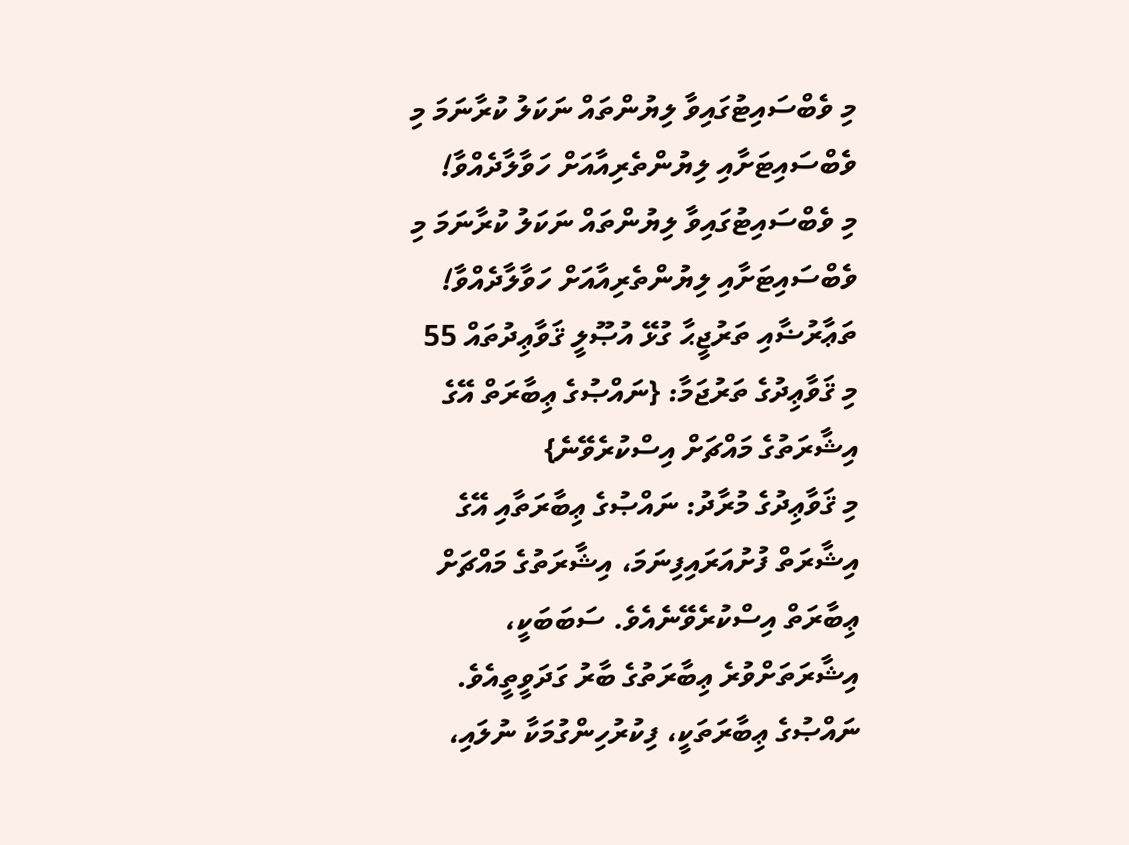މި ވެބްސައިޓުގައިވާ ލިޔުންތައް ނަކަލު ކުރާނަމަ މި ވެބްސައިޓަށާއި ލިޔުންތެރިއާއަށް ހަވާލާދެއްވާ!
މި ވެބްސައިޓުގައިވާ ލިޔުންތައް ނަކަލު ކުރާނަމަ މި ވެބްސައިޓަށާއި ލިޔުންތެރިއާއަށް ހަވާލާދެއްވާ!
ތަޢާރުޟާއި ތަރުޖީޙާ ގުޅޭ އުޞޫލީ ޤަވާޢިދުތައް 55
މި ޤަވާޢިދުގެ ތަރުޖަމާ: {ނައްޞުގެ ޢިބާރަތް އޭގެ އިޝާރަތުގެ މައްޗަށް އިސްކުރެވޭނެ}
މި ޤަވާޢިދުގެ މުރާދު: ނައްޞުގެ ޢިބާރަތާއި އޭގެ އިޝާރަތް ފުށުއަރައިފިނަމަ، އިޝާރަތުގެ މައްޗަށް ޢިބާރަތް އިސްކުރެވޭނެއެވެ. ސަބަބަކީ، އިޝާރަތަށްވުރެ ޢިބާރަތުގެ ބާރު ގަދަވީތީއެވެ.
ނައްޞުގެ ޢިބާރަތަކީ، ފިކުރުހިންގުމަކާ ނުލައި،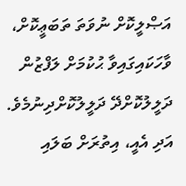އަޞްލީކޮށް ނުވަތަ ތަބަޢީކޮށް، ވާހަކައިގައިވާ ޙުކުމަށް ލަފްޒުން ދަލީލުކޮށްދޭ ދަލީލުކޮށްދިނުމެވެ. އަދި އެއީ، އިތުރަށް ބަލައި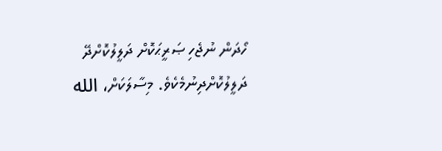ހޯދަން ނުޖެހި ޞަރީޙަކޮށް ދަލީލުކޮށްދޭ ދަލީލުކޮށްދިނުމެކެވެ. މިސާލަކަށް، الله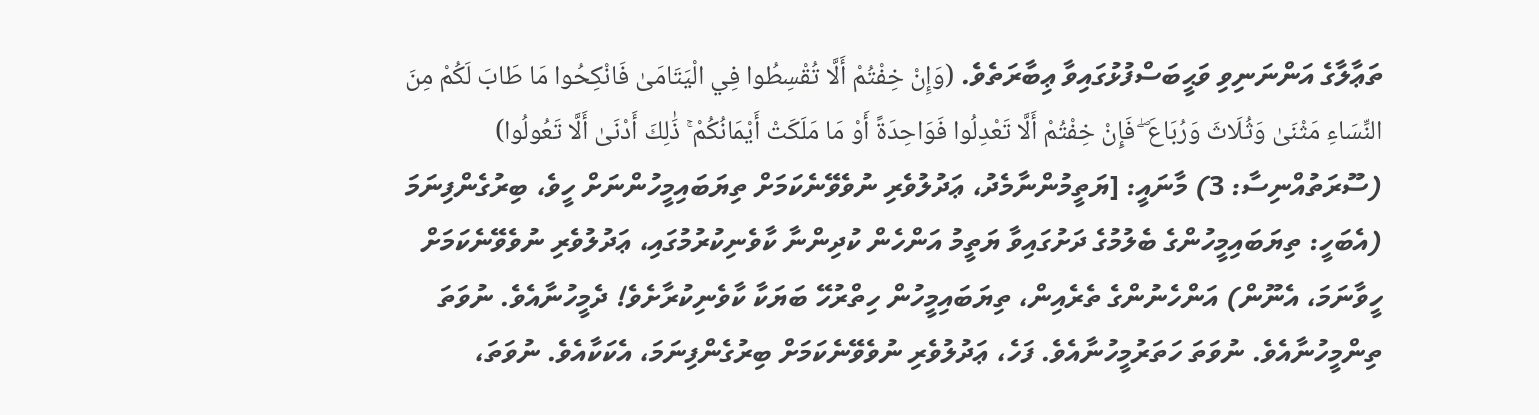ތަޢާލާގެ އަންނަނިވި ވަޙީބަސްފުޅުގައިވާ ޢިބާރަތެވެ. (وَإِنْ خِفْتُمْ أَلَّا تُقْسِطُوا فِي الْيَتَامَىٰ فَانْكِحُوا مَا طَابَ لَكُمْ مِنَ النِّسَاءِ مَثْنَىٰ وَثُلَاثَ وَرُبَاعَ ۖ فَإِنْ خِفْتُمْ أَلَّا تَعْدِلُوا فَوَاحِدَةً أَوْ مَا مَلَكَتْ أَيْمَانُكُمْ ۚ ذَٰلِكَ أَدْنَىٰ أَلَّا تَعُولُوا) (ސޫރަތުއްނިސާ: 3) މާނައީ: [ޔަތީމުންނާމެދު، ޢަދުލުވެރި ނުވެވޭނެކަމަށް ތިޔަބައިމީހުންނަށް ހީވެ، ބިރުގެންފިނަމަ (އެބަހީ: ތިޔަބައިމީހުންގެ ބެލުމުގެ ދަށުގައިވާ ޔަތީމު އަންހެން ކުދިންނާ ކާވެނިކުރުމުގައި، ޢަދުލުވެރި ނުވެވޭނެކަމަށް ހީވާނަމަ، އެނޫން) އަންހެނުންގެ ތެރެއިން، ތިޔަބައިމީހުން ހިތްރުހޭ ބަޔަކާ ކާވެނިކުރާށެވެ! ދެމީހުނާއެވެ. ނުވަތަ ތިންމީހުނާއެވެ. ނުވަތަ ހަތަރުމީހުނާއެވެ. ފަހެ، ޢަދުލުވެރި ނުވެވޭނެކަމަށް ބިރުގެންފިނަމަ، އެކަކާއެވެ. ނުވަތަ،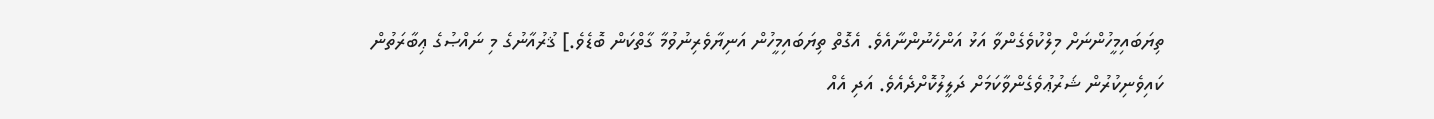ތިޔަބައިމީހުންނަށް މިލްކުވެގެންވާ އަޅު އަންހެނުންނާއެވެ. އެގޮތް ތިޔަބައިމީހުން އަނިޔާވެރިނުވުމާ ގާތްކަން ބޮޑެވެ.] ޤުރުއާނުގެ މި ނައްޞުގެ ޢިބާރަތުން ކައިވެނިކުރުން ޝަރުޢުވެގެންވާކަމަށް ދަލީލުކޮށްދެއެވެ. އަދި އެއް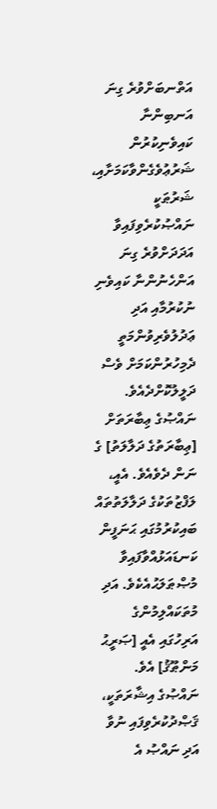އަތްނބަށްވުރެ ގިނަ އަނބިންނާ ކައިވެނިކުރުން ޝަރުޢުވެގެންވާކަމަށާއި، ޝަރުޠަކީ ނައްޞުކުރެވިފައިވާ އަދަދަށްވުރެ ގިނަ އަންހެނުންނާ ކައިވެނި ނުކުރުމާއި އަދި ޢަދުލުވެރިވުންމަތީ ދެމިހުރުންކަމަށް ވެސް ދަލީލުކޮށްދެއެވެ. ނައްޞުގެ ޢިބާރަތަށް [ޢިބާރަތުގެ ދަލާލަތު] ގެ ނަން ދެވެއެވެ. އެއީ، ލަފްޒުތަކުގެ ދަލާލަތުތައް ބައިކުރުމުގައި ޙަނަފީން ކަނޑައަޅުއްވާފައިވާ މުޞްޠަލަޙުއެކެވެ. އަދި މުތަކައްލިމުންގެ އަރިހުގައި އެއީ [ޞަރީޙު މަންޠޫޤު] އެވެ.
ނައްޞުގެ އިޝާރަތަކީ، ޤަޞްދުކުރެވިފައި ނުވާ އަދި ނައްޞު އެ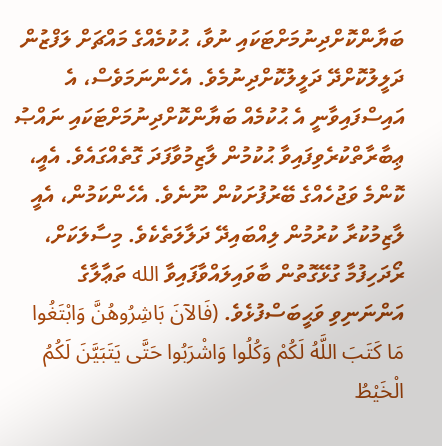ބަޔާންކޮށްދިނުމަށްޓަކައި ނުވާ، ޙުކުމެއްގެ މައްޗަށް ލަފްޒުން ދަލީލުކޮށްދޭ ދަލީލުކޮށްދިނުމެވެ. އެހެންނަމަވެސް، އެ އައިސްފައިވާނީ އެ ޙުކުމެއް ބަޔާންކޮށްދިނުމަށްޓަކައި ނައްޞު ޢިބާރާތްކުރެވިފައިވާ ޙުކުމުން ލާޒިމުވާފަދަ ގޮތެއްގައެވެ. އެއީ، ކޮންމެ ވަޖުހެއްގެ ބޭރުފުށަކުން ނޫނެވެ. އެހެންކަމުން، އެއީ ލާޒިމުކުރާ ކުރުމުން ލިއްބައިދޭ ދަލާލަތެކެވެ. މިސާލަކަށް، ރޯދަހިފުމާ ގުޅޭގޮތުން ބާވައިލައްވާފައިވާ الله ތަޢާލާގެ އަންނަނިވި ވަޙީބަސްފުޅެވެ. (فَالآنَ بَاشِرُوهُنَّ وَابْتَغُوا مَا كَتَبَ اللَّهُ لَكُمْ وَكُلُوا وَاشْرَبُوا حَتَّى يَتَبَيَّنَ لَكُمُ الْخَيْطُ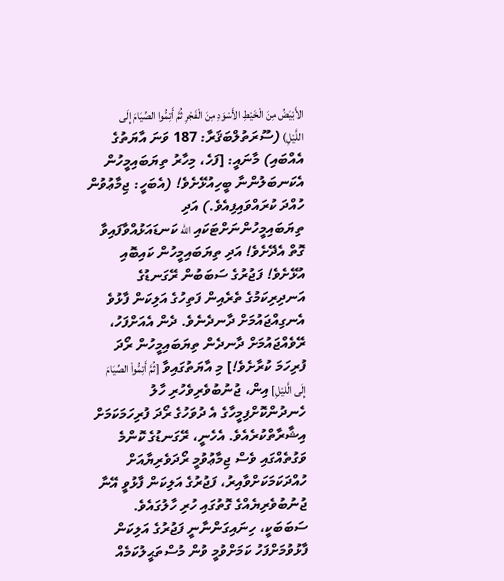الأَبْيَضُ مِنَ الْخَيْطِ الأَسْوَدِ مِنَ الْفَجْرِ ثُمَّ أَتِمُّوا الصِّيَامَ إِلَى اللَّيْلِ) (ސޫރަތުލްބަޤަރާ: 187 ވަނަ އާޔަތުގެ އެއްބައި) މާނައީ: [ފަހެ، މިހާރު ތިޔަބައިމީހުން އެކަނބަލުންނާ ބީހިއުޅޭށެވެ! (އެބަހީ: ޖިމާޢުވުން ހުއްދަ ކުރައްވައިފިއެވެ.) އަދި ތިޔަބައިމީހުންނަށްޓަކައި الله ކަނޑައަޅުއްވާފައިވާ ގޮތް އެދޭށެވެ! އަދި ތިޔަބައިމީހުން ކައިބޮއި އުޅޭށެވެ! ފަޖުރުގެ ސަބަބުން ރޭގަނޑުގެ އަނދިރިކަމުގެ ތެރެއިން ފަތިހުގެ އަލިކަން ފާޅުވެ އެނގިއްޖައުމަށް ދާނދެނެވެ. ދެން އެއަށްފަހު، ރޭވެއްޖައުމަށް ދާނދެން ތިޔަބައިމީހުން ރޯދަ ފުރިހަމަ ކުރާށެވެ!] މި އާޔަތުގައިވާ [ثُمَّ أَتِمُّواْ الصِّيَامَ إِلَى الَّليْلِ] އިން، ޖުނުބުވެރިވެހުރި ހާލު ހެނދުންކޮށްފިމީހާގެ އެ ދުވަހުގެ ރޯދަ ފުރިހަމަކަމަށް އިޝާރާތްކުރެއެވެ. އެހެނީ، ރޭގަނޑުގެ ކޮންމެ ވަގުތެއްގައި ވެސް ޖިމާޢުވުމީ ރޯދަވެރިޔާއަށް ހުއްދަކަމަކަށްވާއިރު، ފަޖުރުގެ އަލިކަން ފާޅުވީ އޭނާ ޖުނުބުވެރިޔެއްގެ ގޮތުގައި ހުރި ހާލުގައެވެ. ސަބަބަކީ، ހިނައިގަންނާނީ ފަޖުރުގެ އަލިކަން ފާޅުވުމަށްފަހު ކަމަށްވުމީ ވުން މުސްތަޙީލުކަމެއް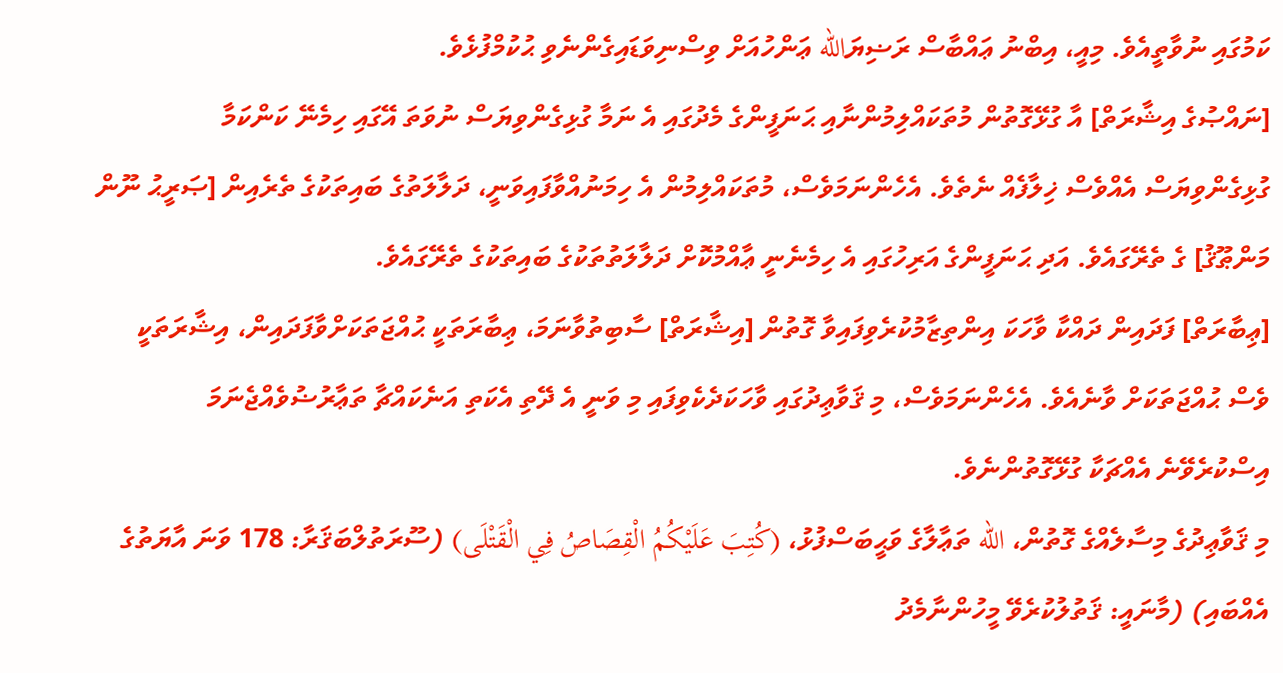ކަމުގައި ނުވާތީއެވެ. މިއީ، އިބްނު ޢައްބާސް ރަޟިޔަالله ޢަންހުއަށް ވިސްނިވަޑައިގެންނެވި ޙުކުމްފުޅެވެ.
[ނައްޞުގެ އިޝާރަތް] އާ ގުޅޭގޮތުން މުތަކައްލިމުންނާއި ޙަނަފީންގެ މެދުގައި އެ ނަމާ ގުޅިގެންވިޔަސް ނުވަތަ އޭގައި ހިމެނޭ ކަންކަމާ ގުޅިގެންވިޔަސް އެއްވެސް ޚިލާފެއް ނެތެވެ. އެހެންނަމަވެސް، މުތަކައްލިމުން އެ ހިމަނުއްވާފައިވަނީ، ދަލާލަތުގެ ބައިތަކުގެ ތެރެއިން [ޞަރީޙު ނޫން މަންޠޫޤު] ގެ ތެރޭގައެވެ. އަދި ޙަނަފީންގެ އަރިހުގައި އެ ހިމެނެނީ ޢާއްމުކޮށް ދަލާލަތުތަކުގެ ބައިތަކުގެ ތެރޭގައެވެ.
[ޢިބާރަތް] ފަދައިން ދައްކާ ވާހަކަ އިންތިޒާމުކުރެވިފައިވާ ގޮތުން [އިޝާރަތް] ސާބިތުވާނަމަ، ޢިބާރަތަކީ ޙުއްޖަތަކަށްވާފަދައިން، އިޝާރަތަކީ ވެސް ޙުއްޖަތަކަށް ވާނެއެވެ. އެހެންނަމަވެސް، މި ޤަވާޢިދުގައި ވާހަކަދެކެވިފައި މި ވަނީ އެ ދޭތި އެކަތި އަނެކައްޗާ ތަޢާރުޟުވެއްޖެނަމަ އިސްކުރެވޭނެ އެއްޗަކާ ގުޅޭގޮތުންނެވެ.
މި ޤަވާޢިދުގެ މިސާލެއްގެ ގޮތުން، الله ތަޢާލާގެ ވަޙީބަސްފުޅު، (كُتِبَ عَلَيْكُمُ الْقِصَاصُ فِي الْقَتْلَى) (ސޫރަތުލްބަޤަރާ: 178 ވަނަ އާޔަތުގެ އެއްބައި) (މާނައީ: ޤަތުލުކުރެވޭ މީހުންނާމެދު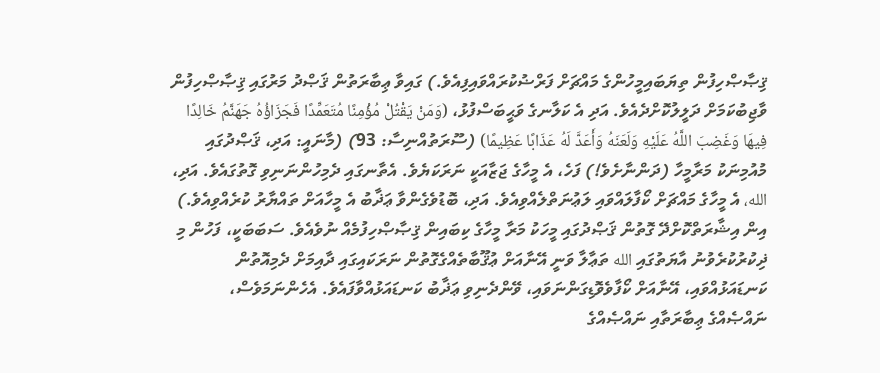ޤިޞާޞްހިފުން ތިޔަބައިމީހުންގެ މައްޗަށް ފަރްޟުކުރައްވައިފިއެވެ.) ގައިވާ ޢިބާރަތުން ޤަޞްދު މަރުގައި ޤިޞާޞްހިފުން ވާޖިބުކަމަށް ދަލީލުކޮށްދެއެވެ. އަދި އެ ކަލާނގެ ވަޙީބަސްފުޅު، (وَمَنْ يَقْتُلْ مُؤْمِنًا مُتَعَمِّدًا فَجَزَاؤُهُ جَهَنَّمُ خَالِدًا فِيهَا وَغَضِبَ اللَّهُ عَلَيْهِ وَلَعَنَهُ وَأَعَدَّ لَهُ عَذَابًا عَظِيمًا) (ސޫރަތުއްނިސާ: 93) (މާނައީ: އަދި، ޤަޞްދުގައި މުއުމިނަކު މަރާމީހާ (ދަންނާށެވެ!) ފަހެ، އެ މީހާގެ ޖަޒާއަކީ ނަރަކަޔެވެ. އެތާނގައި ދެމިހުންނަނިވި ގޮތުގައެވެ. އަދި، الله، އެ މީހާގެ މައްޗަށް ކޯފާލައްވައި ލަޢުނަތްލެއްވިއެވެ. އަދި، ބޮޑުވެގެންވާ ޢަޛާބު އެ މީހާއަށް ތައްޔާރު ކުރެއްވިއެވެ.) އިން އިޝާރަތްކޮށްދޭ ގޮތުން ޤަޞްދުގައި މީހަކު މަރާ މީހާގެ ކިބައިން ޤިޞާޞްހިފުމެއް ނުވެއެވެ. ސަބަބަކީ، ފަހުން މި ޛިކުރުކުރެވުނު އާޔަތުގައި الله ތަޢާލާ ވަނީ އޭނާއަށް ޢުޤޫބާތެއްގެގޮތުން ނަރަކައިގައި ދާއިމަށް ދެމިއޮތުން ކަނޑައަޅުއްވައި، އޭނާއަށް ކޯފާވެވޮޑިގަންނަވައި، ވޭންދެނިވި ޢަޛާބު ކަނޑައަޅުއްވާފައެވެ. އެހެންނަމަވެސް، ނައްޞެއްގެ ޢިބާރަތާއި ނައްޞެއްގެ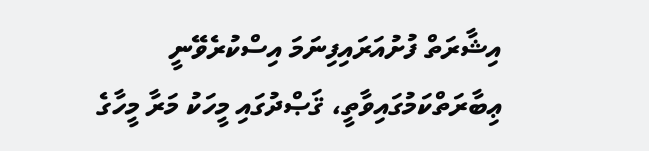އިޝާރަތް ފުށުއަރައިފިނަމަ އިސްކުރެވޭނީ ޢިބާރަތްކަމުގައިވާތީ، ޤަޞްދުގައި މީހަކު މަރާ މީހާގެ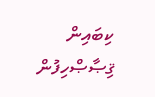ކިބައިން ޤިޞާޞްހިފުން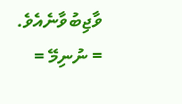ވާޖިބުވާނެއެވެ.
= ނުނިމޭ =